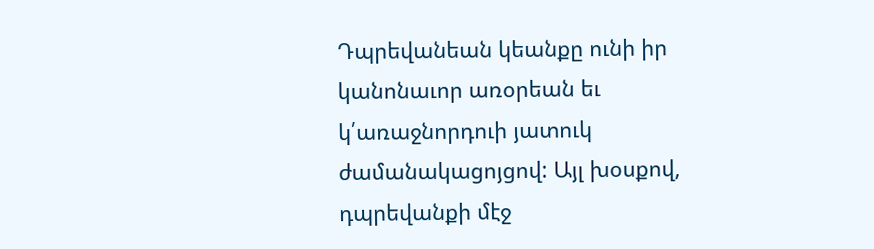Դպրեվանեան կեանքը ունի իր կանոնաւոր առօրեան եւ կ՛առաջնորդուի յատուկ ժամանակացոյցով: Այլ խօսքով, դպրեվանքի մէջ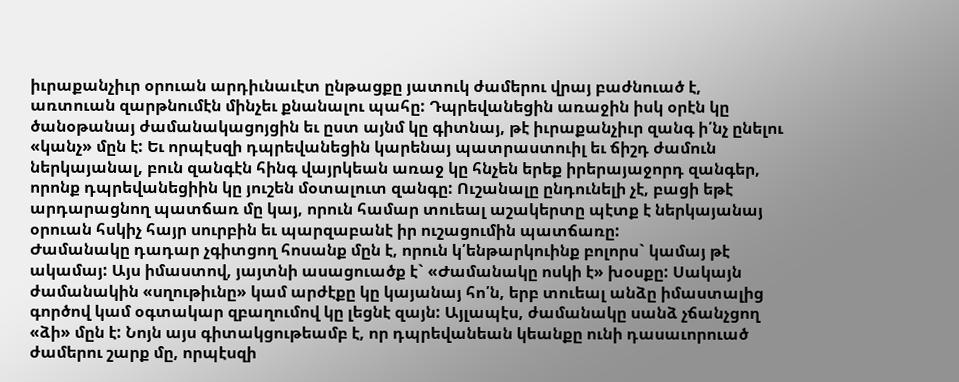իւրաքանչիւր օրուան արդիւնաւէտ ընթացքը յատուկ ժամերու վրայ բաժնուած է, առտուան զարթնումէն մինչեւ քնանալու պահը: Դպրեվանեցին առաջին իսկ օրէն կը ծանօթանայ ժամանակացոյցին եւ ըստ այնմ կը գիտնայ, թէ իւրաքանչիւր զանգ ի՛նչ ընելու «կանչ» մըն է: Եւ որպէսզի դպրեվանեցին կարենայ պատրաստուիլ եւ ճիշդ ժամուն ներկայանալ, բուն զանգէն հինգ վայրկեան առաջ կը հնչեն երեք իրերայաջորդ զանգեր, որոնք դպրեվանեցիին կը յուշեն մօտալուտ զանգը: Ուշանալը ընդունելի չէ, բացի եթէ արդարացնող պատճառ մը կայ, որուն համար տուեալ աշակերտը պէտք է ներկայանայ օրուան հսկիչ հայր սուրբին եւ պարզաբանէ իր ուշացումին պատճառը:
Ժամանակը դադար չգիտցող հոսանք մըն է, որուն կ՛ենթարկուինք բոլորս` կամայ թէ ակամայ: Այս իմաստով, յայտնի ասացուածք է` «Ժամանակը ոսկի է» խօսքը: Սակայն ժամանակին «սղութիւնը» կամ արժէքը կը կայանայ հո՛ն, երբ տուեալ անձը իմաստալից գործով կամ օգտակար զբաղումով կը լեցնէ զայն: Այլապէս, ժամանակը սանձ չճանչցող «ձի» մըն է: Նոյն այս գիտակցութեամբ է, որ դպրեվանեան կեանքը ունի դասաւորուած ժամերու շարք մը, որպէսզի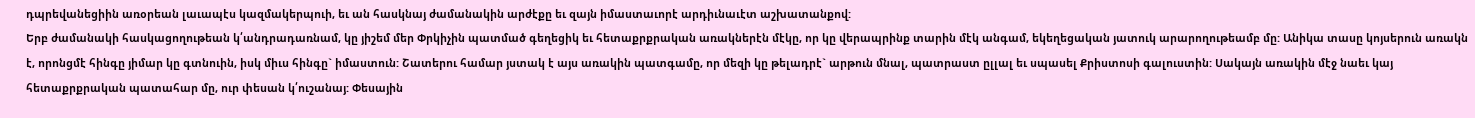դպրեվանեցիին առօրեան լաւապէս կազմակերպուի, եւ ան հասկնայ ժամանակին արժէքը եւ զայն իմաստաւորէ արդիւնաւէտ աշխատանքով:
Երբ ժամանակի հասկացողութեան կ՛անդրադառնամ, կը յիշեմ մեր Փրկիչին պատմած գեղեցիկ եւ հետաքրքրական առակներէն մէկը, որ կը վերապրինք տարին մէկ անգամ, եկեղեցական յատուկ արարողութեամբ մը: Անիկա տասը կոյսերուն առակն է, որոնցմէ հինգը յիմար կը գտնուին, իսկ միւս հինգը` իմաստուն: Շատերու համար յստակ է այս առակին պատգամը, որ մեզի կը թելադրէ` արթուն մնալ, պատրաստ ըլլալ եւ սպասել Քրիստոսի գալուստին: Սակայն առակին մէջ նաեւ կայ հետաքրքրական պատահար մը, ուր փեսան կ՛ուշանայ: Փեսային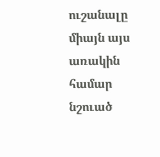ուշանալը միայն այս առակին համար նշուած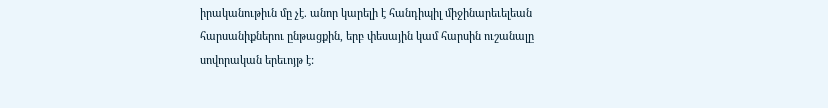իրականութիւն մը չէ. անոր կարելի է հանդիպիլ միջինարեւելեան հարսանիքներու ընթացքին, երբ փեսային կամ հարսին ուշանալը սովորական երեւոյթ է: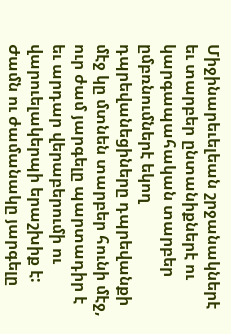Միջինարեւելեան շրջանակներէ եւ տարբեր ընտանիքներէ ու կարգապահական տարբեր ըմբռնումներէ եկող դպրեվանեցիները դպրեվանքի մէջ կը մտնեն տարբեր հունի մէջ, ուր ժամ յարգելը պարտադիր է եւ արդար վերաբերումի ու վարուելակերպի երաշխիք է: Ժամն ու ժամանակը յարգելը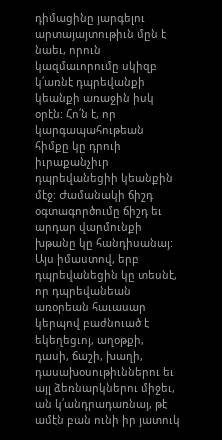դիմացինը յարգելու արտայայտութիւն մըն է նաեւ, որուն կազմաւորումը սկիզբ կ՛առնէ դպրեվանքի կեանքի առաջին իսկ օրէն: Հո՛ն է, որ կարգապահութեան հիմքը կը դրուի իւրաքանչիւր դպրեվանեցիի կեանքին մէջ: Ժամանակի ճիշդ օգտագործումը ճիշդ եւ արդար վարմունքի խթանը կը հանդիսանայ: Այս իմաստով, երբ դպրեվանեցին կը տեսնէ, որ դպրեվանեան առօրեան հաւասար կերպով բաժնուած է եկեղեցւոյ, աղօթքի, դասի, ճաշի, խաղի, դասախօսութիւններու եւ այլ ձեռնարկներու միջեւ, ան կ՛անդրադառնայ, թէ ամէն բան ունի իր յատուկ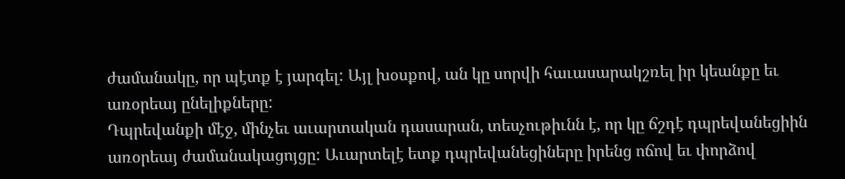ժամանակը, որ պէտք է յարգել: Այլ խօսքով, ան կը սորվի հաւասարակշռել իր կեանքը եւ առօրեայ ընելիքները:
Դպրեվանքի մէջ, մինչեւ աւարտական դասարան, տեսչութիւնն է, որ կը ճշդէ դպրեվանեցիին առօրեայ ժամանակացոյցը: Աւարտելէ ետք դպրեվանեցիները իրենց ոճով եւ փորձով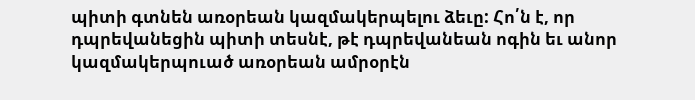պիտի գտնեն առօրեան կազմակերպելու ձեւը: Հո՛ն է, որ դպրեվանեցին պիտի տեսնէ, թէ դպրեվանեան ոգին եւ անոր կազմակերպուած առօրեան ամրօրէն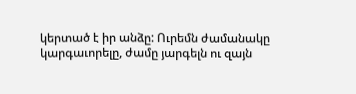կերտած է իր անձը: Ուրեմն ժամանակը կարգաւորելը, ժամը յարգելն ու զայն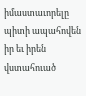իմաստաւորելը պիտի ապահովեն իր եւ իրեն վստահուած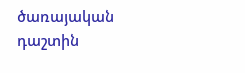ծառայական դաշտին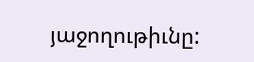յաջողութիւնը: